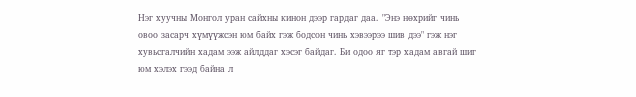Нэг хуучны Монгол уран сайхны кинон дээр гардаг даа. "Энэ нөхрийг чинь овоо засарч хүмүүжсэн юм байх гэж бодсон чинь хэвээрээ шив дээ" гэж нэг хувьсгалчийн хадам ээж айлддаг хэсэг байдаг. Би одоо яг тэр хадам авгай шиг юм хэлэх гээд байна л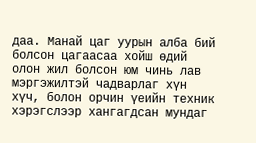даа. Манай цаг уурын алба бий болсон цагаасаа хойш өдий олон жил болсон юм чинь лав мэргэжилтэй чадварлаг хүн хүч, болон орчин үеийн техник хэрэгслээр хангагдсан мундаг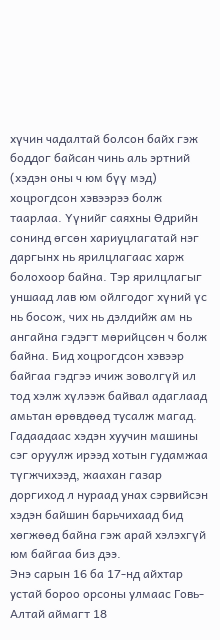хүчин чадалтай болсон байх гэж боддог байсан чинь аль эртний (хэдэн оны ч юм бүү мэд) хоцрогдсон хэвээрээ болж таарлаа. Үүнийг саяхны Өдрийн сонинд өгсөн хариуцлагатай нэг даргынх нь ярилцлагаас харж болохоор байна. Тэр ярилцлагыг уншаад лав юм ойлгодог хүний үс нь босож, чих нь дэлдийж ам нь ангайна гэдэгт мөрийцсөн ч болж байна. Бид хоцрогдсон хэвээр байгаа гэдгээ ичиж зоволгүй ил тод хэлж хүлээж байвал адаглаад амьтан өрөвдөөд тусалж магад. Гадаадаас хэдэн хуучин машины сэг оруулж ирээд хотын гудамжаа түгжчихээд, жаахан газар доргиход л нураад унах сэрвийсэн хэдэн байшин барьчихаад бид хөгжөөд байна гэж арай хэлэхгүй юм байгаа биз дээ.
Энэ сарын 16 ба 17-нд айхтар устай бороо орсоны улмаас Говь-Алтай аймагт 18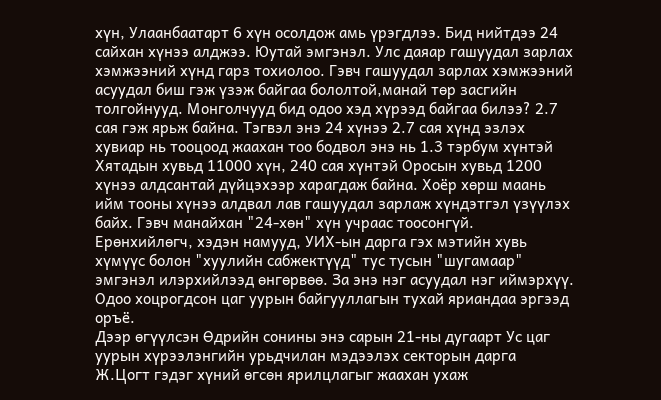хүн, Улаанбаатарт 6 хүн осолдож амь үрэгдлээ. Бид нийтдээ 24 сайхан хүнээ алджээ. Юутай эмгэнэл. Улс даяар гашуудал зарлах хэмжээний хүнд гарз тохиолоо. Гэвч гашуудал зарлах хэмжээний асуудал биш гэж үзэж байгаа бололтой,манай төр засгийн толгойнууд. Монголчууд бид одоо хэд хүрээд байгаа билээ? 2.7 сая гэж ярьж байна. Тэгвэл энэ 24 хүнээ 2.7 сая хүнд эзлэх хувиар нь тооцоод жаахан тоо бодвол энэ нь 1.3 тэрбум хүнтэй Хятадын хувьд 11000 хүн, 240 сая хүнтэй Оросын хувьд 1200 хүнээ алдсантай дүйцэхээр харагдаж байна. Хоёр хөрш маань ийм тооны хүнээ алдвал лав гашуудал зарлаж хүндэтгэл үзүүлэх байх. Гэвч манайхан "24-хөн" хүн учраас тоосонгүй. Ерөнхийлөгч, хэдэн намууд, УИХ-ын дарга гэх мэтийн хувь хүмүүс болон "хуулийн сабжектүүд" тус тусын "шугамаар" эмгэнэл илэрхийлээд өнгөрвөө. За энэ нэг асуудал нэг иймэрхүү.
Одоо хоцрогдсон цаг уурын байгууллагын тухай яриандаа эргээд оръё.
Дээр өгүүлсэн Өдрийн сонины энэ сарын 21-ны дугаарт Ус цаг уурын хүрээлэнгийн урьдчилан мэдээлэх секторын дарга Ж.Цогт гэдэг хүний өгсөн ярилцлагыг жаахан ухаж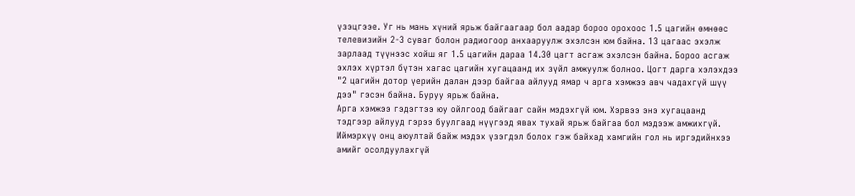үзэцгээе. Уг нь мань хүний ярьж байгаагаар бол аадар бороо орохоос 1.5 цагийн өмнөөс телевизийн 2-3 суваг болон радиогоор анхааруулж эхэлсэн юм байна. 13 цагаас эхэлж зарлаад түүнээс хойш яг 1.5 цагийн дараа 14.30 цагт асгаж эхэлсэн байна. Бороо асгаж эхлэх хүртэл бүтэн хагас цагийн хугацаанд их зүйл амжуулж болноо. Цогт дарга хэлэхдээ "2 цагийн дотор үерийн далан дээр байгаа айлууд ямар ч арга хэмжээ авч чадахгүй шүү дээ" гэсэн байна. Буруу ярьж байна.
Арга хэмжээ гэдэгтээ юу ойлгоод байгааг сайн мэдэхгүй юм. Хэрвээ энэ хугацаанд тэдгээр айлууд гэрээ буулгаад нүүгээд явах тухай ярьж байгаа бол мэдээж амжихгүй. Иймэрхүү онц аюултай байж мэдэх үзэгдэл болох гэж байхад хамгийн гол нь иргэдийнхээ амийг осолдуулахгүй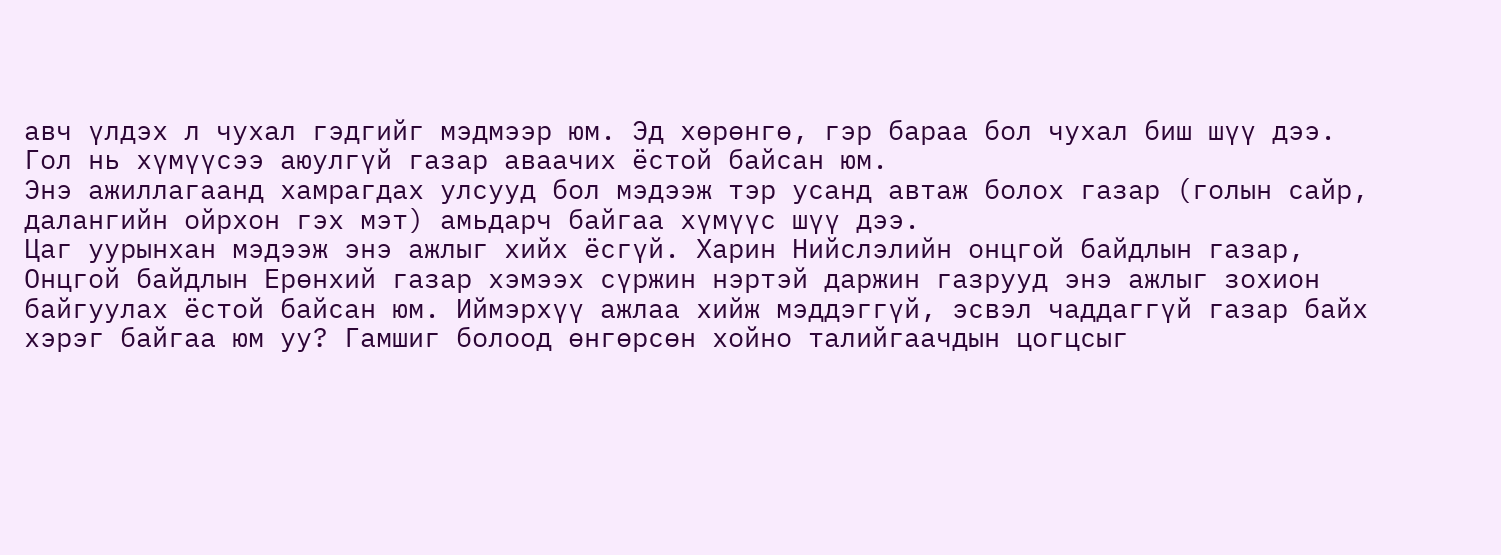авч үлдэх л чухал гэдгийг мэдмээр юм. Эд хөрөнгө, гэр бараа бол чухал биш шүү дээ. Гол нь хүмүүсээ аюулгүй газар аваачих ёстой байсан юм.
Энэ ажиллагаанд хамрагдах улсууд бол мэдээж тэр усанд автаж болох газар (голын сайр, далангийн ойрхон гэх мэт) амьдарч байгаа хүмүүс шүү дээ.
Цаг уурынхан мэдээж энэ ажлыг хийх ёсгүй. Харин Нийслэлийн онцгой байдлын газар, Онцгой байдлын Ерөнхий газар хэмээх сүржин нэртэй даржин газрууд энэ ажлыг зохион байгуулах ёстой байсан юм. Иймэрхүү ажлаа хийж мэддэггүй, эсвэл чаддаггүй газар байх хэрэг байгаа юм уу? Гамшиг болоод өнгөрсөн хойно талийгаачдын цогцсыг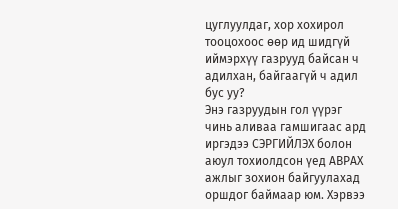цуглуулдаг, хор хохирол тооцохоос өөр ид шидгүй иймэрхүү газрууд байсан ч адилхан, байгаагүй ч адил бус уу?
Энэ газруудын гол үүрэг чинь аливаа гамшигаас ард иргэдээ СЭРГИЙЛЭХ болон аюул тохиолдсон үед АВРАХ ажлыг зохион байгуулахад оршдог баймаар юм. Хэрвээ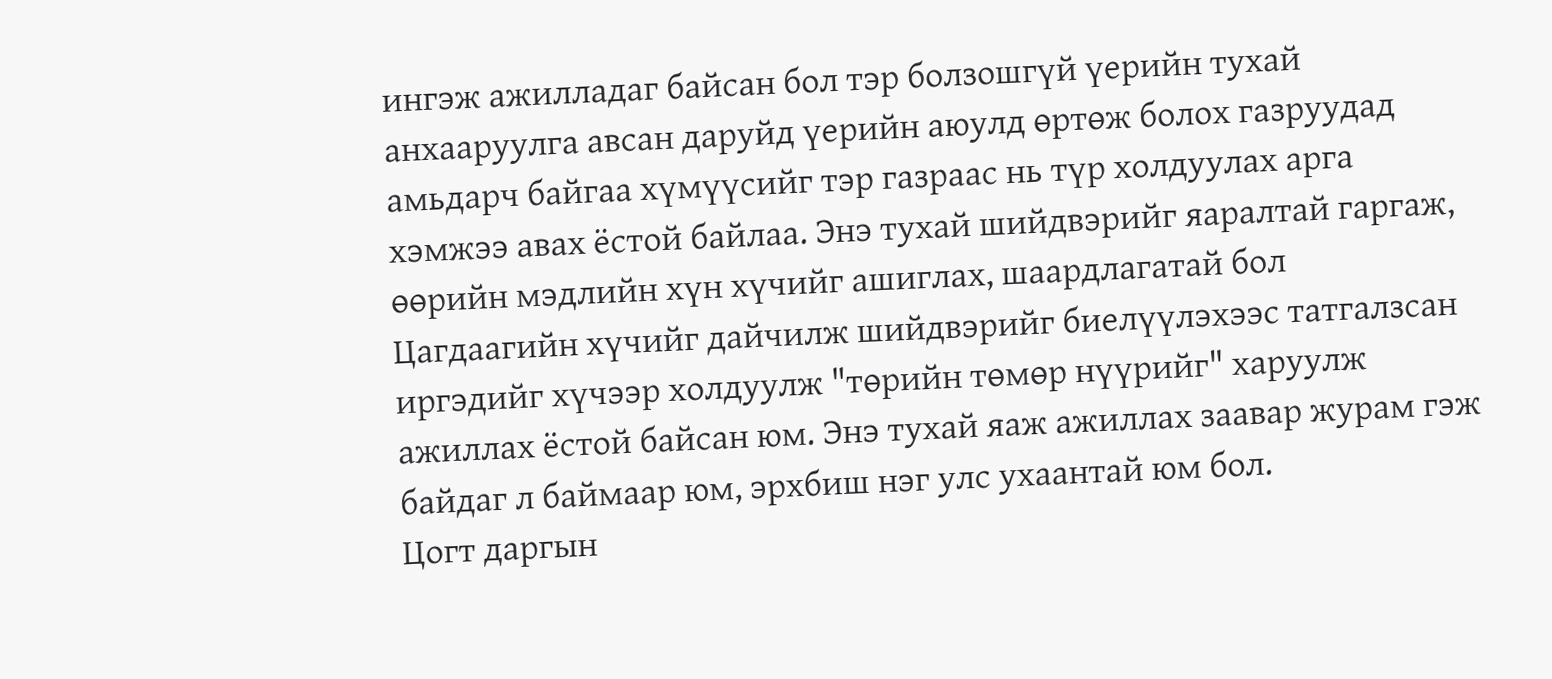ингэж ажилладаг байсан бол тэр болзошгүй үерийн тухай анхааруулга авсан даруйд үерийн аюулд өртөж болох газруудад амьдарч байгаа хүмүүсийг тэр газраас нь түр холдуулах арга хэмжээ авах ёстой байлаа. Энэ тухай шийдвэрийг яаралтай гаргаж, өөрийн мэдлийн хүн хүчийг ашиглах, шаардлагатай бол Цагдаагийн хүчийг дайчилж шийдвэрийг биелүүлэхээс татгалзсан иргэдийг хүчээр холдуулж "төрийн төмөр нүүрийг" харуулж ажиллах ёстой байсан юм. Энэ тухай яаж ажиллах заавар журам гэж байдаг л баймаар юм, эрхбиш нэг улс ухаантай юм бол.
Цогт даргын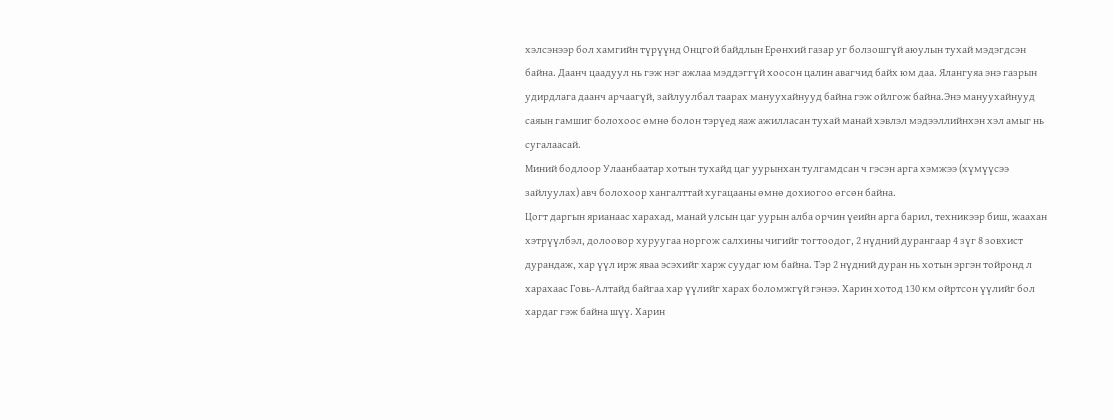хэлсэнээр бол хамгийн түрүүнд Онцгой байдлын Ерөнхий газар уг болзошгүй аюулын тухай мэдэгдсэн байна. Даанч цаадуул нь гэж нэг ажлаа мэддэггүй хоосон цалин авагчид байх юм даа. Ялангуяа энэ газрын удирдлага даанч арчаагүй, зайлуулбал таарах мануухайнууд байна гэж ойлгож байна.Энэ мануухайнууд саяын гамшиг болохоос өмнө болон тэрүед яаж ажилласан тухай манай хэвлэл мэдээллийнхэн хэл амыг нь сугалаасай.
Миний бодлоор Улаанбаатар хотын тухайд цаг уурынхан тулгамдсан ч гэсэн арга хэмжээ (хүмүүсээ зайлуулах) авч болохоор хангалттай хугацааны өмнө дохиогоо өгсөн байна.
Цогт даргын ярианаас харахад, манай улсын цаг уурын алба орчин үеийн арга барил, техникээр биш, жаахан хэтрүүлбэл, долоовор хуруугаа норгож салхины чигийг тогтоодог, 2 нүдний дурангаар 4 зүг 8 зовхист дурандаж, хар үүл ирж яваа эсэхийг харж суудаг юм байна. Тэр 2 нүдний дуран нь хотын эргэн тойронд л харахаас Говь-Алтайд байгаа хар үүлийг харах боломжгүй гэнээ. Харин хотод 130 км ойртсон үүлийг бол хардаг гэж байна шүү. Харин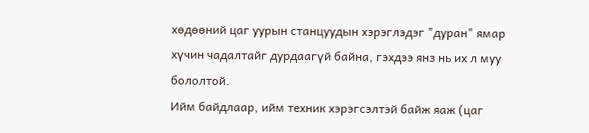хөдөөний цаг уурын станцуудын хэрэглэдэг "дуран" ямар хүчин чадалтайг дурдаагүй байна, гэхдээ янз нь их л муу бололтой.
Ийм байдлаар, ийм техник хэрэгсэлтэй байж яаж (цаг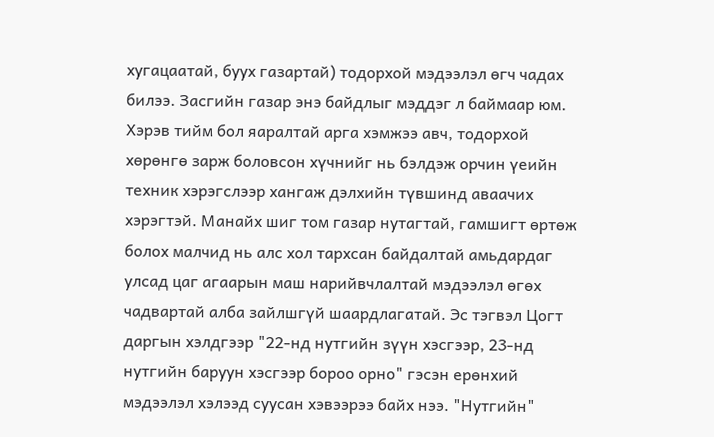хугацаатай, буух газартай) тодорхой мэдээлэл өгч чадах билээ. Засгийн газар энэ байдлыг мэддэг л баймаар юм. Хэрэв тийм бол яаралтай арга хэмжээ авч, тодорхой хөрөнгө зарж боловсон хүчнийг нь бэлдэж орчин үеийн техник хэрэгслээр хангаж дэлхийн түвшинд аваачих хэрэгтэй. Манайх шиг том газар нутагтай, гамшигт өртөж болох малчид нь алс хол тархсан байдалтай амьдардаг улсад цаг агаарын маш нарийвчлалтай мэдээлэл өгөх чадвартай алба зайлшгүй шаардлагатай. Эс тэгвэл Цогт даргын хэлдгээр "22-нд нутгийн зүүн хэсгээр, 23-нд нутгийн баруун хэсгээр бороо орно" гэсэн ерөнхий мэдээлэл хэлээд суусан хэвээрээ байх нээ. "Нутгийн"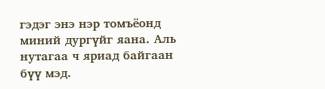гэдэг энэ нэр томъёонд миний дургүйг яана. Аль нутагаа ч яриад байгаан бүү мэд.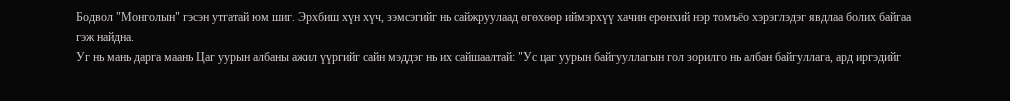Бодвол "Монголын" гэсэн утгатай юм шиг. Эрхбиш хүн хүч, зэмсэгийг нь сайжруулаад өгөхөөр иймэрхүү хачин ерөнхий нэр томъёо хэрэглэдэг явдлаа болих байгаа гэж найдна.
Уг нь мань дарга маань Цаг уурын албаны ажил үүргийг сайн мэддэг нь их сайшаалтай: "Ус цаг уурын байгууллагын гол зорилго нь албан байгуллага, ард иргэдийг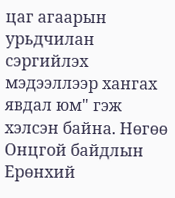цаг агаарын урьдчилан сэргийлэх мэдээллээр хангах явдал юм" гэж хэлсэн байна. Нөгөө Онцгой байдлын Ерөнхий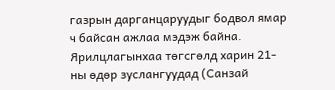газрын дарганцаруудыг бодвол ямар ч байсан ажлаа мэдэж байна. Ярилцлагынхаа төгсгөлд харин 21-ны өдөр зуслангуудад (Санзай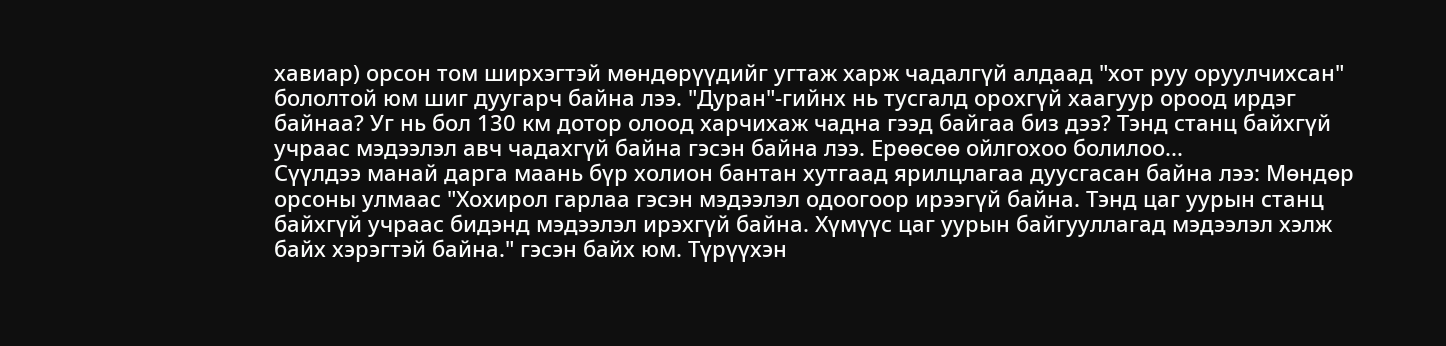хавиар) орсон том ширхэгтэй мөндөрүүдийг угтаж харж чадалгүй алдаад "хот руу оруулчихсан" бололтой юм шиг дуугарч байна лээ. "Дуран"-гийнх нь тусгалд орохгүй хаагуур ороод ирдэг байнаа? Уг нь бол 130 км дотор олоод харчихаж чадна гээд байгаа биз дээ? Тэнд станц байхгүй учраас мэдээлэл авч чадахгүй байна гэсэн байна лээ. Ерөөсөө ойлгохоо болилоо...
Сүүлдээ манай дарга маань бүр холион бантан хутгаад ярилцлагаа дуусгасан байна лээ: Мөндөр орсоны улмаас "Хохирол гарлаа гэсэн мэдээлэл одоогоор ирээгүй байна. Тэнд цаг уурын станц байхгүй учраас бидэнд мэдээлэл ирэхгүй байна. Хүмүүс цаг уурын байгууллагад мэдээлэл хэлж байх хэрэгтэй байна." гэсэн байх юм. Түрүүхэн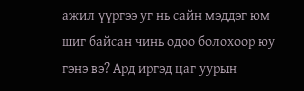ажил үүргээ уг нь сайн мэддэг юм шиг байсан чинь одоо болохоор юу гэнэ вэ? Ард иргэд цаг уурын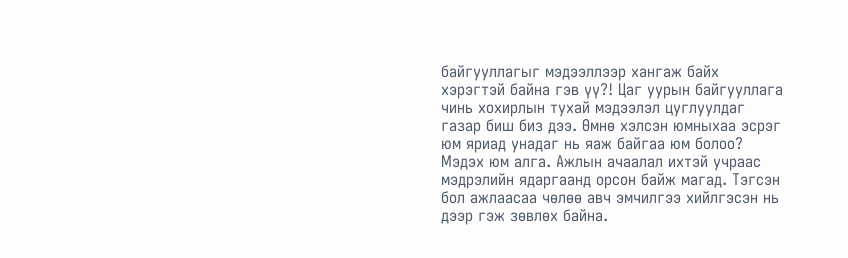байгууллагыг мэдээллээр хангаж байх хэрэгтэй байна гэв үү?! Цаг уурын байгууллага чинь хохирлын тухай мэдээлэл цуглуулдаг газар биш биз дээ. Өмнө хэлсэн юмныхаа эсрэг юм яриад унадаг нь яаж байгаа юм болоо? Мэдэх юм алга. Ажлын ачаалал ихтэй учраас мэдрэлийн ядаргаанд орсон байж магад. Тэгсэн бол ажлаасаа чөлөө авч эмчилгээ хийлгэсэн нь дээр гэж зөвлөх байна.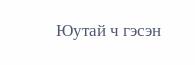Юутай ч гэсэн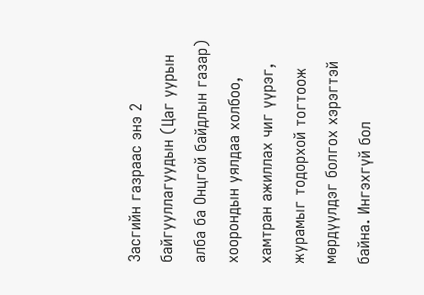Засгийн газраас энэ 2 байгууллагуудын (Цаг уурын алба ба Онцгой байдлын газар) хоорондын уялдаа холбоо, хамтран ажиллах чиг үүрэг, журамыг тодорхой тогтоож мөрдүүлдэг болгох хэрэгтэй байна. Ингэхгүй бол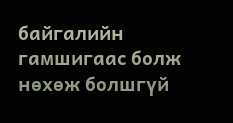байгалийн гамшигаас болж нөхөж болшгүй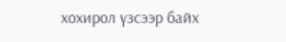хохирол үзсээр байх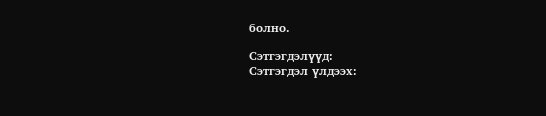болно.

Сэтгэгдэлүүд:
Сэтгэгдэл үлдээх: